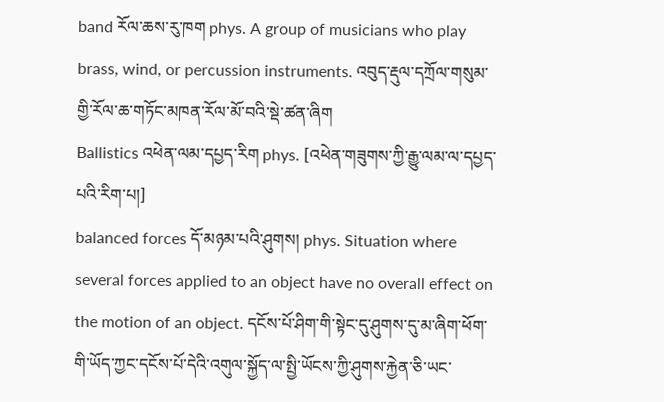band རོལ་ཆས་རུ་ཁག phys. A group of musicians who play brass, wind, or percussion instruments. འབུད་རྡུལ་དཀྲོལ་གསུམ་གྱི་རོལ་ཆ་གཏོང་མཁན་རོལ་མོ་བའི་སྡེ་ཚན་ཞིག
Ballistics འཕེན་ལམ་དཔྱད་རིག phys. [འཕེན་གཟུགས་ཀྱི་རྒྱུ་ལམ་ལ་དཔྱད་པའི་རིག་པ།]
balanced forces དོ་མཉམ་པའི་ཤུགས། phys. Situation where several forces applied to an object have no overall effect on the motion of an object. དངོས་པོ་ཤིག་གི་སྟེང་དུ་ཤུགས་དུ་མ་ཞིག་ཕོག་གི་ཡོད་ཀྱང་དངོས་པོ་དེའི་འགུལ་སྐྱོད་ལ་སྤྱི་ཡོངས་ཀྱི་ཤུགས་རྐྱེན་ཅི་ཡང་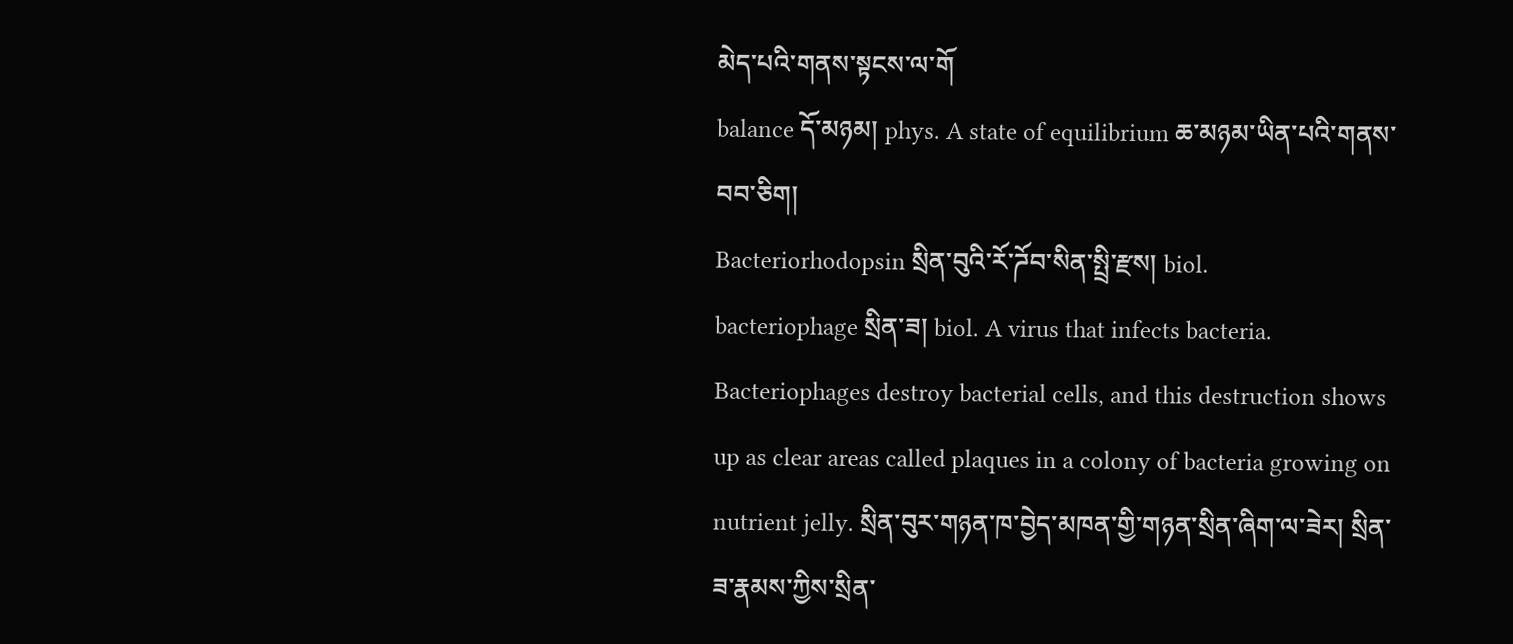མེད་པའི་གནས་སྟངས་ལ་གོ
balance དོ་མཉམ། phys. A state of equilibrium ཆ་མཉམ་ཡིན་པའི་གནས་བབ་ཅིག།
Bacteriorhodopsin སྲིན་བུའི་རོ་ཌོབ་སིན་སྤྲི་རྫས། biol.
bacteriophage སྲིན་ཟ། biol. A virus that infects bacteria. Bacteriophages destroy bacterial cells, and this destruction shows up as clear areas called plaques in a colony of bacteria growing on nutrient jelly. སྲིན་བུར་གཉན་ཁ་བྱེད་མཁན་གྱི་གཉན་སྲིན་ཞིག་ལ་ཟེར། སྲིན་ཟ་རྣམས་ཀྱིས་སྲིན་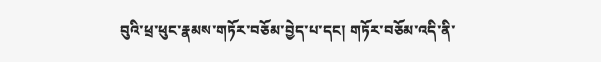བུའི་ཕྲ་ཕུང་རྣམས་གཏོར་བཅོམ་བྱེད་པ་དང། གཏོར་བཅོམ་འདི་ནི་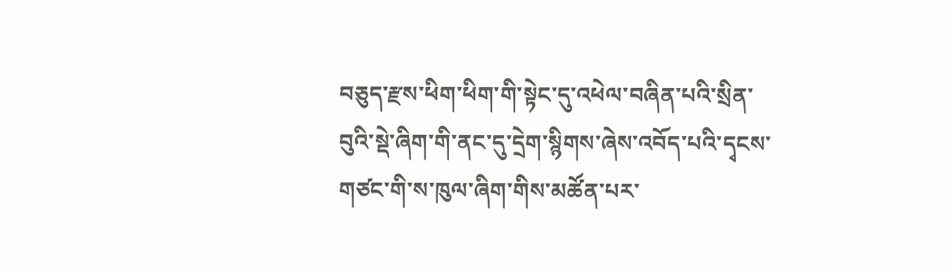བཅུད་རྫས་ཕིག་ཕིག་གི་སྟེང་དུ་འཕེལ་བཞིན་པའི་སྲིན་བུའི་སྡེ་ཞིག་གི་ནང་དུ་དྲེག་སྙིགས་ཞེས་འབོད་པའི་དྭངས་གཙང་གི་ས་ཁུལ་ཞིག་གིས་མཚོན་པར་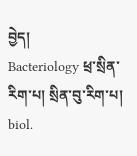བྱེད།
Bacteriology ཕྲ་སྲིན་རིག་པ། སྲིན་བུ་རིག་པ། biol.